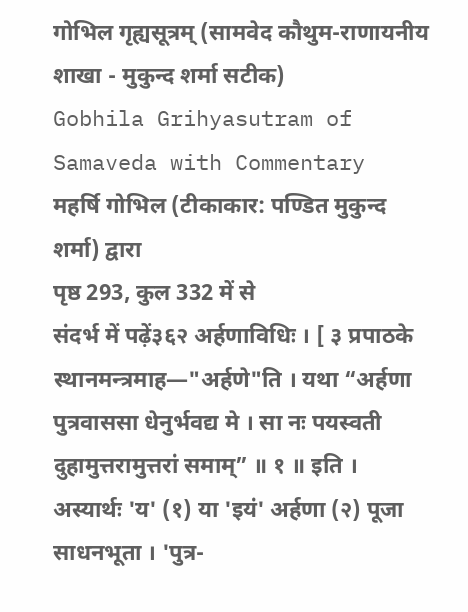गोभिल गृह्यसूत्रम् (सामवेद कौथुम-राणायनीय शाखा - मुकुन्द शर्मा सटीक)
Gobhila Grihyasutram of Samaveda with Commentary
महर्षि गोभिल (टीकाकार: पण्डित मुकुन्द शर्मा) द्वारा
पृष्ठ 293, कुल 332 में से
संदर्भ में पढ़ें३६२ अर्हणाविधिः । [ ३ प्रपाठके स्थानमन्त्रमाह—"अर्हणे"ति । यथा “अर्हणा पुत्रवाससा धेनुर्भवद्य मे । सा नः पयस्वती दुहामुत्तरामुत्तरां समाम्” ॥ १ ॥ इति । अस्यार्थः 'य' (१) या 'इयं' अर्हणा (२) पूजा साधनभूता । 'पुत्र-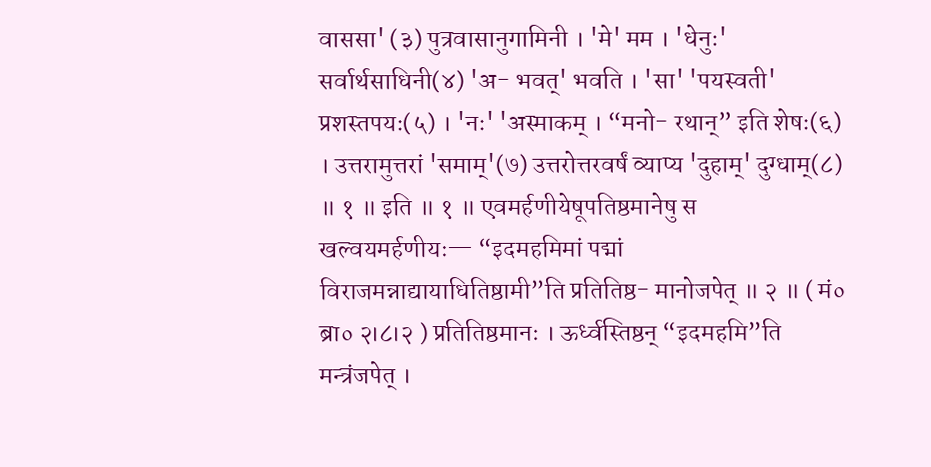वाससा' (३) पुत्रवासानुगामिनी । 'मे' मम । 'धेनुः' सर्वार्थसाधिनी(४) 'अ- भवत्' भवति । 'सा' 'पयस्वती' प्रशस्तपयः(५) । 'नः' 'अस्माकम् । “मनो- रथान्” इति शेषः(६) । उत्तरामुत्तरां 'समाम्'(७) उत्तरोत्तरवर्षं व्याप्य 'दुहाम्' दुग्धाम्(८) ॥ १ ॥ इति ॥ १ ॥ एवमर्हणीयेषूपतिष्ठमानेषु स खल्वयमर्हणीयः— “इदमहमिमां पद्मां विराजमन्नाद्यायाधितिष्ठामी”ति प्रतितिष्ठ- मानोजपेत् ॥ २ ॥ ( मं० ब्रा० २।८।२ ) प्रतितिष्ठमानः । ऊर्ध्वस्तिष्ठन् “इदमहमि”ति मन्त्रंजपेत् ।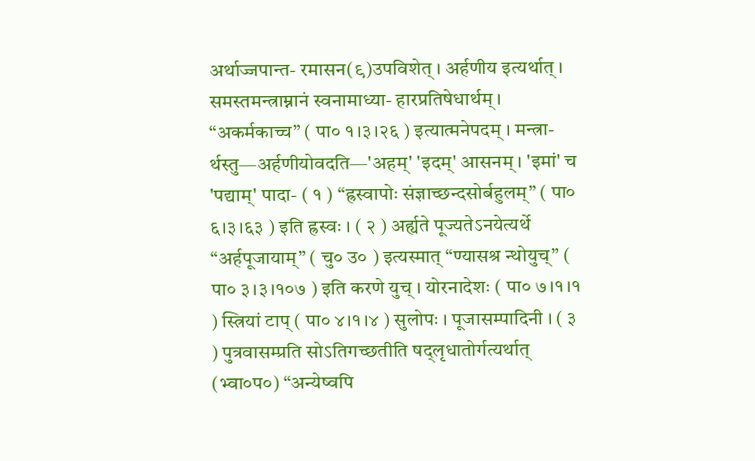अर्थाज्जपान्त- रमासन(९)उपविशेत् । अर्हणीय इत्यर्थात् । समस्तमन्त्राम्नानं स्वनामाध्या- हारप्रतिषेधार्थम् । “अकर्मकाच्च” ( पा० १।३।२६ ) इत्यात्मनेपदम् । मन्त्रा- र्थस्तु—अर्हणीयोवदति—'अहम्' 'इदम्' आसनम् । 'इमां' च 'पद्याम्' पादा- ( १ ) “ह्रस्वापोः संज्ञाच्छन्दसोर्बहुलम्” ( पा० ६।३।६३ ) इति ह्रस्वः । ( २ ) अर्ह्यते पूज्यतेऽनयेत्यर्थे “अर्हपूजायाम्” ( चु० उ० ) इत्यस्मात् “ण्यासश्र न्थोयुच्” ( पा० ३।३।१०७ ) इति करणे युच् । योरनादेशः ( पा० ७।१।१ ) स्त्रियां टाप् ( पा० ४।१।४ ) सुलोपः । पूजासम्पादिनी । ( ३ ) पुत्रवासम्प्रति सोऽतिगच्छतीति षद्लृधातोर्गत्यर्थात् (भ्वा०प०) “अन्येष्वपि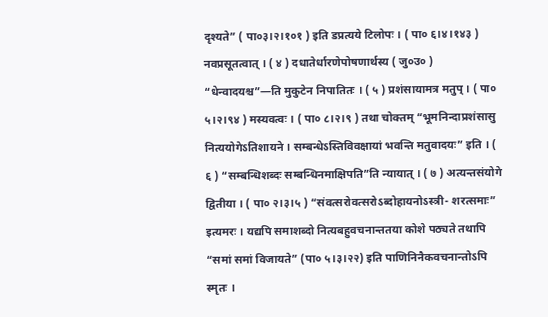दृश्यते” ( पा०३।२।१०१ ) इति डप्रत्यये टिलोपः । ( पा० ६।४।१४३ ) नवप्रसूतत्वात् । ( ४ ) दधातेर्धारणेपोषणार्थस्य ( जु०उ० ) “धेन्वादयश्च”—ति मुकुटेन निपातितः । ( ५ ) प्रशंसायामत्र मतुप् । ( पा० ५।२।९४ ) मस्यवत्वः । ( पा० ८।२।९ ) तथा चोक्तम् “भूमनिन्दाप्रशंसासु नित्ययोगेऽतिशायने । सम्बन्धेऽस्तिविवक्षायां भवन्ति मतुवादयः” इति । ( ६ ) “सम्बन्धिशब्दः सम्बन्धिनमाक्षिपति”ति न्यायात् । ( ७ ) अत्यन्तसंयोगे द्वितीया । ( पा० २।३।५ ) “संवत्सरोवत्सरोऽब्दोहायनोऽस्त्री- शरत्समाः” इत्यमरः । यद्यपि समाशब्दो नित्यबहुवचनान्ततया कोशे पठ्यते तथापि “समां समां विजायते” (पा० ५।३।२२) इति पाणिनिनैकवचनान्तोऽपि स्मृतः ।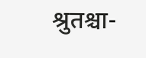श्रुतश्चा-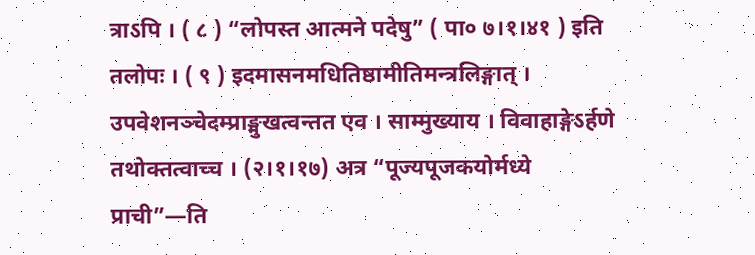त्राऽपि । ( ८ ) “लोपस्त आत्मने पदेषु” ( पा० ७।१।४१ ) इति तलोपः । ( ९ ) इदमासनमधितिष्ठामीतिमन्त्रलिङ्गात् । उपवेशनञ्चेदम्प्राङ्मुखत्वन्तत एव । साम्मुख्याय । विवाहाङ्गेऽर्हणे तथोक्तत्वाच्च । (२।१।१७) अत्र “पूज्यपूजकयोर्मध्ये प्राची”—ति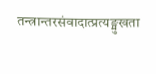तन्त्रान्तरसंवादात्प्रत्यङ्मुखता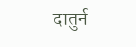दातुर्न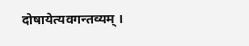दोषायेत्यवगन्तव्यम् ।